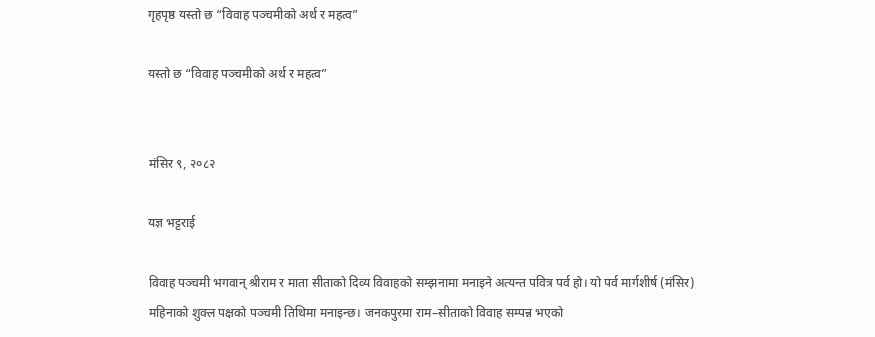गृहपृष्ठ यस्तो छ “विवाह पञ्चमीको अर्थ र महत्व”

यस्तो छ “विवाह पञ्चमीको अर्थ र महत्व”


मंसिर ९, २०८२

यज्ञ भट्टराई

विवाह पञ्चमी भगवान् श्रीराम र माता सीताको दिव्य विवाहको सम्झनामा मनाइने अत्यन्त पवित्र पर्व हो। यो पर्व मार्गशीर्ष (मंसिर) महिनाको शुक्ल पक्षको पञ्चमी तिथिमा मनाइन्छ। जनकपुरमा राम–सीताको विवाह सम्पन्न भएको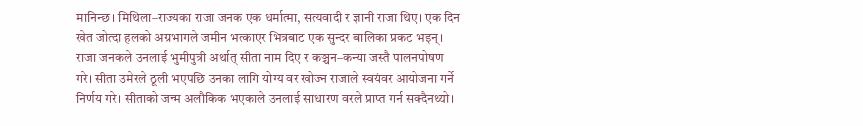मानिन्छ। मिथिला–राज्यका राजा जनक एक धर्मात्मा, सत्यवादी र ज्ञानी राजा थिए। एक दिन खेत जोत्दा हलको अग्रभागले जमीन भत्काएर भित्रबाट एक सुन्दर बालिका प्रकट भइन्। राजा जनकले उनलाई भुमीपुत्री अर्थात् सीता नाम दिए र कञ्चन–कन्या जस्तै पालनपोषण गरे। सीता उमेरले ठूली भएपछि उनका लागि योग्य वर खोज्न राजाले स्वयंवर आयोजना गर्ने निर्णय गरे। सीताको जन्म अलौकिक भएकाले उनलाई साधारण वरले प्राप्त गर्न सक्दैनथ्यो।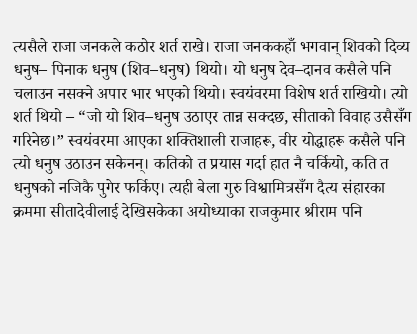त्यसैले राजा जनकले कठोर शर्त राखे। राजा जनककहाँ भगवान् शिवको दिव्य धनुष– पिनाक धनुष (शिव–धनुष) थियो। यो धनुष देव–दानव कसैले पनि चलाउन नसक्ने अपार भार भएको थियो। स्वयंवरमा विशेष शर्त राखियो। त्यो शर्त थियो – “जो यो शिव–धनुष उठाएर तान्न सक्दछ, सीताको विवाह उसैसँग गरिनेछ।” स्वयंवरमा आएका शक्तिशाली राजाहरू, वीर योद्धाहरू कसैले पनि त्यो धनुष उठाउन सकेनन्। कतिको त प्रयास गर्दा हात नै चर्कियो, कति त धनुषको नजिकै पुगेर फर्किए। त्यही बेला गुरु विश्वामित्रसँग दैत्य संहारका क्रममा सीतादेवीलाई देखिसकेका अयोध्याका राजकुमार श्रीराम पनि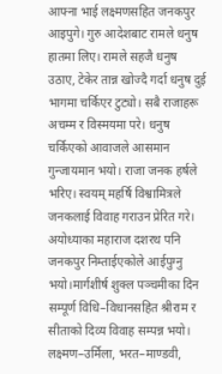आफ्ना भाई लक्ष्मणसहित जनकपुर आइपुगे। गुरु आदेशबाट रामले धनुष हातमा लिए। रामले सहजै धनुष उठाए, टेकेर तान्न खोज्दै गर्दा धनुष दुई भागमा चर्किएर टुट्यो। सबै राजाहरू अचम्म र विस्मयमा परे। धनुष चर्किएको आवाजले आसमान गुन्जायमान भयो। राजा जनक हर्षले भरिए। स्वयम् महर्षि विश्वामित्रले जनकलाई विवाह गराउन प्रेरित गरे। अयोध्याका महाराज दशरथ पनि जनकपुर निम्ताईएकोले आईपुग्नु भयो।मार्गशीर्ष शुक्ल पञ्चमीका दिन सम्पूर्ण विधि–विधानसहित श्रीराम र सीताको दिव्य विवाह सम्पन्न भयो। लक्ष्मण–उर्मिला, भरत–माण्डवी,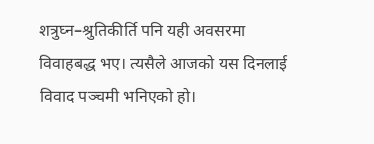शत्रुघ्न–श्रुतिकीर्ति पनि यही अवसरमा विवाहबद्ध भए। त्यसैले आजको यस दिनलाई विवाद पञ्चमी भनिएको हो।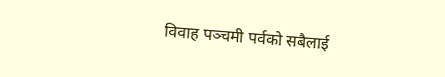विवाह पञ्चमी पर्वको सबैलाई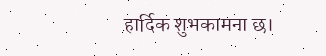हार्दिक शुभकामना छ।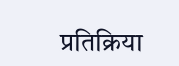प्रतिक्रिया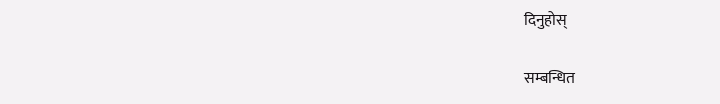दिनुहोस्

सम्बन्धित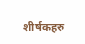शीर्षकहरु